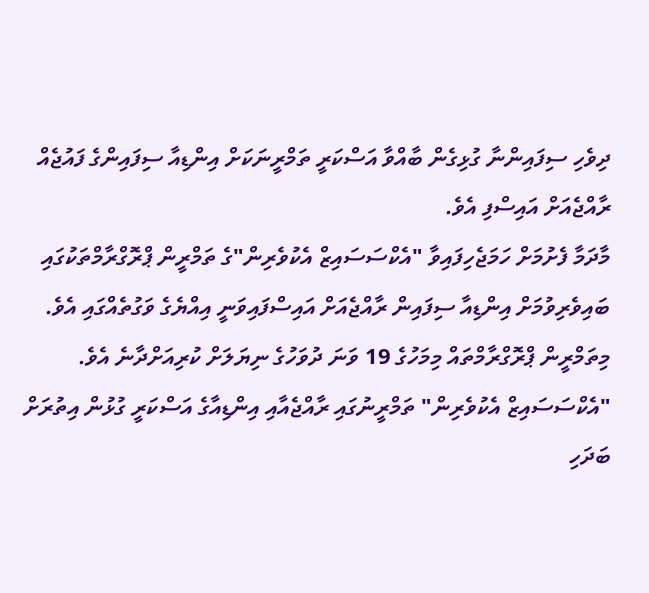ދިވެހި ސިފައިންނާ ގުޅިގެން ބާއްވާ އަސްކަރީ ތަމްރީނަކަށް އިންޑިއާ ސިފައިންގެ ފައުޖެއް ރާއްޖެއަށް އައިސްފި އެވެ.
މާދަމާ ފެށުމަށް ހަމަޖެހިފައިވާ "އެކްސަސައިޒް އެކުވެރިން"ގެ ތަމްރީން ޕްރޮގްރާމްތަކުގައި ބައިވެރިވުމަށް އިންޑިއާ ސިފައިން ރާއްޖެއަށް އައިސްފައިވަނީ އިއްޔެގެ ވަގުތެއްގައި އެވެ.
މިތަމްރީން ޕްރޮގްރާމްތައް މިމަހުގެ 19 ވަނަ ދުވަހުގެ ނިޔަލަށް ކުރިއަށްދާނެ އެވެ.
"އެކްސަސައިޒް އެކުވެރިން" ތަމްރީނުގައި ރާއްޖެއާއި އިންޑިއާގެ އަސްކަރީ ގުޅުން އިތުރަށް ބަދަހި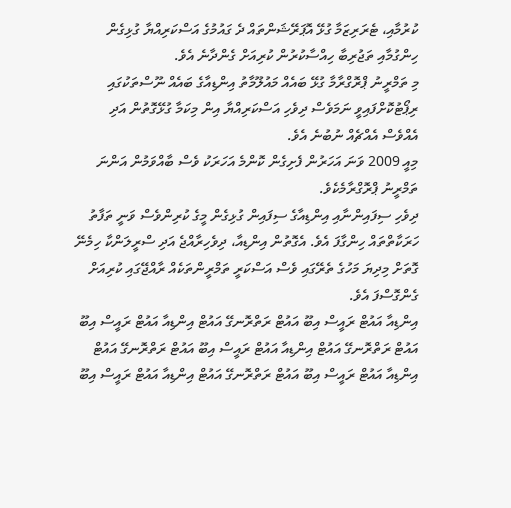ކުރުމާއި، ޓެރަރިޒަމާ ގުޅޭ އޮޕަރޭޝަންތައް ދެ ގައުމުގެ އަސްކަރިއްޔާ ގުޅިގެން ހިންގުމާއި ތަޖުރިބާ ހިއްސާކުރުން ކުރިއަށް ގެންދާނެ އެވެ.
މި ތަމްރީނު ޕްރޮގްރާމާ ގުޅޭ ބައެއް މައުލޫމާތު އިންޑިއާގެ ބައެއް ނޫސްތަކުގައި ރިޕޯޓުކޮށްފައިވީ ނަމަވެސް ދިވެހި އަސްކަރިއްޔާ އިން މިކަމާ ގުޅޭގޮތުން އަދި އެއްވެސް އެއްޗެއް ނުބުނެ އެވެ.
މިއީ 2009 ވަނަ އަހަރުން ފެށިގެން ކޮންމެ އަހަރަކު ވެސް ބާއްވަމުން އަންނަ ތަމްރީނު ޕްރޮގްރާމެކެވެ.
ދިވެހި ސިފައިންނާއި އިންޑިއާގެ ސިފައިން ގުޅިގެން މީގެ ކުރިންވެސް ވަނީ ތަފާތު ހަރަކާތްތައް ހިންގާފަ އެވެ. އެގޮތުން އިންޑިއާ، ދިވެހިރާއްޖެ އަދި ސްރީލަންކާ ހިމެނޭ ގޮތަށް މިދިޔަ މަހުގެ ތެރޭގައި ވެސް އަސްކަރީ ތަމްރީންތަކެއް ރާއްޖޭގައި ކުރިއަށް ގެންގޮސްފަ އެވެ.
އިންޑިއާ އައުޓް ރައީސް އިބޫ އައުޓް ރަތްރޮނގޭ އައުޓް އިންޑިއާ އައުޓް ރައީސް އިބޫ އައުޓް ރަތްރޮނގޭ އައުޓް އިންޑިއާ އައުޓް ރައީސް އިބޫ އައުޓް ރަތްރޮނގޭ އައުޓް އިންޑިއާ އައުޓް ރައީސް އިބޫ އައުޓް ރަތްރޮނގޭ އައުޓް އިންޑިއާ އައުޓް ރައީސް އިބޫ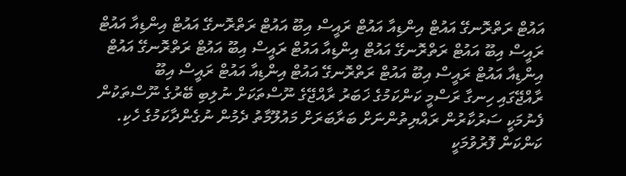އައުޓް ރަތްރޮނގޭ އައުޓް އިންޑިއާ އައުޓް ރައީސް އިބޫ އައުޓް ރަތްރޮނގޭ އައުޓް އިންޑިއާ އައުޓް ރައީސް އިބޫ އައުޓް ރަތްރޮނގޭ އައުޓް އިންޑިއާ އައުޓް ރައީސް އިބޫ އައުޓް ރަތްރޮނގޭ އައުޓް އިންޑިއާ އައުޓް ރައީސް އިބޫ އައުޓް ރަތްރޮނގޭ އައުޓް އިންޑިއާ އައުޓް ރައީސް އިބޫ
ރާއްޖޭގައި ހިނގާ ރަސްމީ ކަންކަމުގެ ޚަބަރު ރާއްޖޭގެ ނޫސްތަކަށް ނުލިބި ބޭރުގެ ނޫސްތަކުން ފެނުމަކީ ސަރުކާރުން ރައްޔިތުންނަށް ބަރާބަރަށް މައުލޫމާތު ދެމުން ނުގެންދާކަމުގެ ހެކި. ކަންކަން ފޮރުވުމަކީ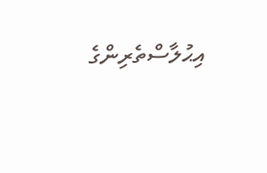އިޙުލާސްތެރިންގެ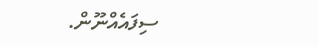ސިފައެއްނޫން.